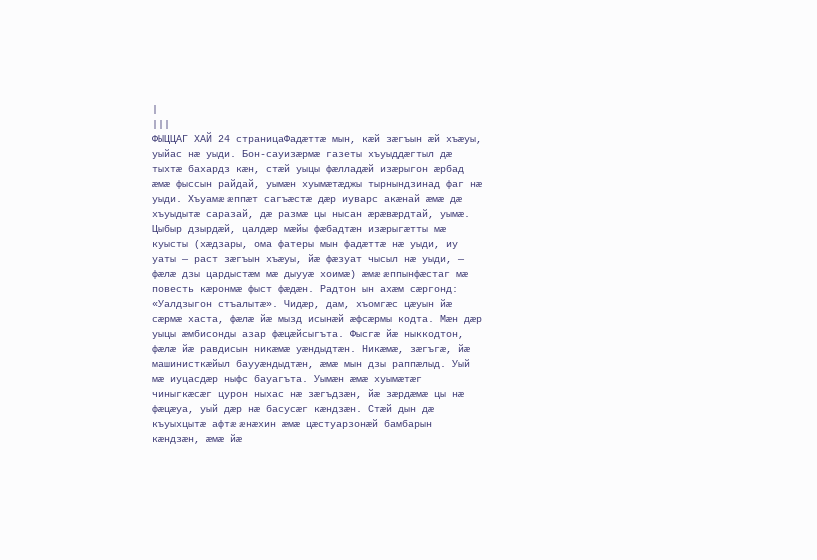|
|||
ФЫЦЦАГ ХАЙ 24 страницаФадæттæ мын, кæй зæгъын æй хъæуы, уыйас нæ уыди. Бон-сауизæрмæ газеты хъуыддæгтыл дæ тыхтæ бахардз кæн, стæй уыцы фæлладæй изæрыгон æрбад æмæ фыссын райдай, уымæн хуымæтæджы тырнындзинад фаг нæ уыди. Хъуамæ æппæт сагъæстæ дæр иуварс акæнай æмæ дæ хъуыдытæ саразай, дæ размæ цы нысан æрæвæрдтай, уымæ. Цыбыр дзырдæй, цалдæр мæйы фæбадтæн изæрыгæтты мæ куысты (хæдзары, ома фатеры мын фадæттæ нæ уыди, иу уаты — раст зæгъын хъæуы, йæ фæзуат чысыл нæ уыди, — фæлæ дзы цардыстæм мæ дыууæ хоимæ) æмæ æппынфæстаг мæ повесть кæронмæ фыст фæдæн. Радтон ын ахæм сæргонд: «Уалдзыгон стъалытæ». Чидæр, дам, хъомгæс цæуын йæ сæрмæ хаста, фæлæ йæ мызд исынæй æфсæрмы кодта. Мæн дæр уыцы æмбисонды азар фæцæйсыгъта. Фысгæ йæ ныккодтон, фæлæ йæ равдисын никæмæ уæндыдтæн. Никæмæ, зæгъгæ, йæ машинисткæйыл баууæндыдтæн, æмæ мын дзы раппæлыд. Уый мæ иуцасдæр ныфс бауагъта. Уымæн æмæ хуымæтæг чиныгкæсæг цурон ныхас нæ зæгъдзæн, йæ зæрдæмæ цы нæ фæцæуа, уый дæр нæ басусæг кæндзæн. Стæй дын дæ къуыхцытæ афтæ æнæхин æмæ цæстуарзонæй бамбарын кæндзæн, æмæ йæ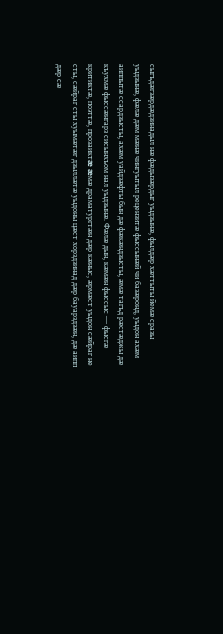сыгъдæгзæрдæдзинадыл нæ фæдызæрдыг уыдзынæ, фылдæр хæттыты йемæ сразы уыдзынæ, фæлæ дæм мæнæ чингуытыл рецензитæ фыссынæй чи базæронд, уыдон ахæм аиппытæ ссардзысты, ахæм уайдзæфты бын дæ фæкæндзысты, æмæ тагъд рæстæджы дæ къухмæ фыссæнгарз сисынхъом нал уыдзынæ. Фæлæ дын, кæмæн фыссыс — фысгæ критиктæ, поэттæ, прозаиктæ æмæ драматургтæн дæр кæныс, æрмæст уыдон сæйраг не сты, сæйраг сты хуымæтæг дзыллæтæ уыдоны цæст хорздзинад дæр бауарздзæн, дæ аипп дæр сæ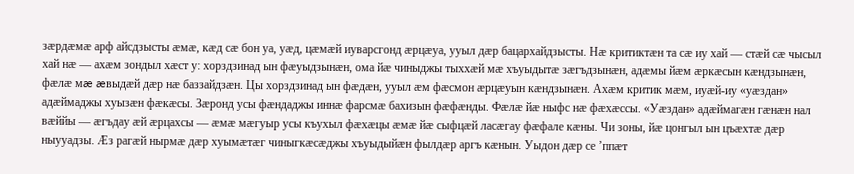зæрдæмæ арф айсдзысты æмæ, кæд сæ бон уа, уæд, цæмæй иуварсгонд æрцæуа, ууыл дæр бацархайдзысты. Нæ критиктæн та сæ иу хай — стæй сæ чысыл хай нæ — ахæм зондыл хæст у: хорздзинад ын фæуыдзынæн, ома йæ чиныджы тыххæй мæ хъуыдытæ зæгъдзынæн, адæмы йæм æркæсын кæндзынæн, фæлæ мæ æвыдæй дæр нæ баззайдзæн. Цы хорздзинад ын фæдæн, ууыл æм фæсмон æрцæуын кæндзынæн. Ахæм критик мæм, иуæй-иу «уæздан» адæймаджы хуызæн фæкæсы. Зæронд усы фæндаджы иннæ фарсмæ бахизын фæфæнды. Фæлæ йæ ныфс нæ фæхæссы. «Уæздан» адæймагæн гæнæн нал вæййы — æгъдау æй æрцахсы — æмæ мæгуыр усы къухыл фæхæцы æмæ йæ сыфцæй ласæгау фæфале кæны. Чи зоны, йæ цонгыл ын цъæхтæ дæр ныууадзы. Æз рагæй нырмæ дæр хуымæтæг чиныгкæсæджы хъуыдыйæн фылдæр аргъ кæнын. Уыдон дæр се ’ппæт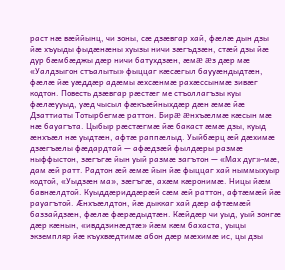раст нæ вæййынц, чи зоны, сæ дзæвгар хай, фæлæ дын дзы йæ хъуыды фыдæнæны хуызы ничи зæгъдзæн, стæй дзы йæ дур бæмбæджы дæр ничи батухдзæн, æмæ æз дæр мæ «Уалдзыгон стъалыты» фыццаг кæсæгыл баууæндыдтæн, фæлæ йæ уæддæр адæмы æхсæнмæ рахæссынмæ зивæг кодтон. Повесть дзæвгар рæстæг ме стъоллагъзы куы фæлæууыд, уæд чысыл фæкъæйныхдæр дæн æмæ йæ Дзаттиаты Тотырбегмæ раттон. Бирæ æнхъæлмæ кæсын мæ нæ бауагъта. Цыбыр рæстæгмæ йæ бакаст æмæ дзы, куыд æнхъæл нæ уыдтæн, афтæ раппæлыд. Уыйбæрц æй дæхимæ дзæгъæлы фæдардтай — афæдзæй фылдæры размæ ныффыстон, зæгъгæ йын уый размæ загътон — «Мах дуг»-мæ, дам æй ратт. Радтон æй æмæ йын йæ фыццаг хай ныммыхуыр кодтой, «Уыдзæн ма», зæгъгæ, ахæм кæронимæ. Ницы йæм бавнæлдтой. Куыддæриддæрæй сæм æй раттон, афтæмæй йæ рауагътой. Æнхъæлдтон, йæ дыккаг хай дæр афтæмæй баззайдзæн, фæлæ фæрæдыдтæн. Кæйдæр чи уыд, уый зонгæ дæр кæнын, «ивддзинæдтæ» йæм кæм бахаста, уыцы экземпляр йæ къухвæдтимæ абон дæр мæхимæ ис, цы дзы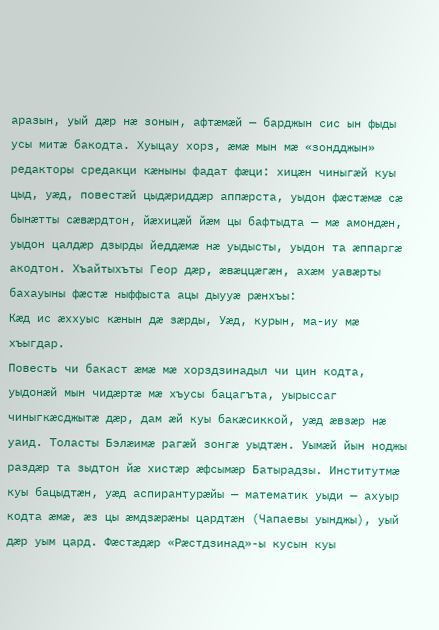аразын, уый дæр нæ зонын, афтæмæй — барджын сис ын фыды усы митæ бакодта. Хуыцау хорз, æмæ мын мæ «зондджын» редакторы средакци кæныны фадат фæци: хицæн чиныгæй куы цыд, уæд, повестæй цыдæриддæр аппæрста, уыдон фæстæмæ сæ бынæтты сæвæрдтон, йæхицæй йæм цы бафтыдта — мæ амондæн, уыдон цалдæр дзырды йеддæмæ нæ уыдысты, уыдон та æппаргæ акодтон. Хъайтыхъты Геор дæр, æвæццæгæн, ахæм уавæрты бахауыны фæстæ ныффыста ацы дыууæ рæнхъы:
Кæд ис æххуыс кæнын дæ зæрды, Уæд, курын, ма-иу мæ хъыгдар.
Повесть чи бакаст æмæ мæ хорздзинадыл чи цин кодта, уыдонæй мын чидæртæ мæ хъусы бацагъта, уырыссаг чиныгкæсджытæ дæр, дам æй куы бакæсиккой, уæд æвзæр нæ уаид. Толасты Бэлæимæ рагæй зонгæ уыдтæн. Уымæй йын ноджы раздæр та зыдтон йæ хистæр æфсымæр Батырадзы. Институтмæ куы бацыдтæн, уæд аспирантурæйы — математик уыди — ахуыр кодта æмæ, æз цы æмдзæрæны цардтæн (Чапаевы уынджы), уый дæр уым цард. Фæстæдæр «Рæстдзинад»-ы кусын куы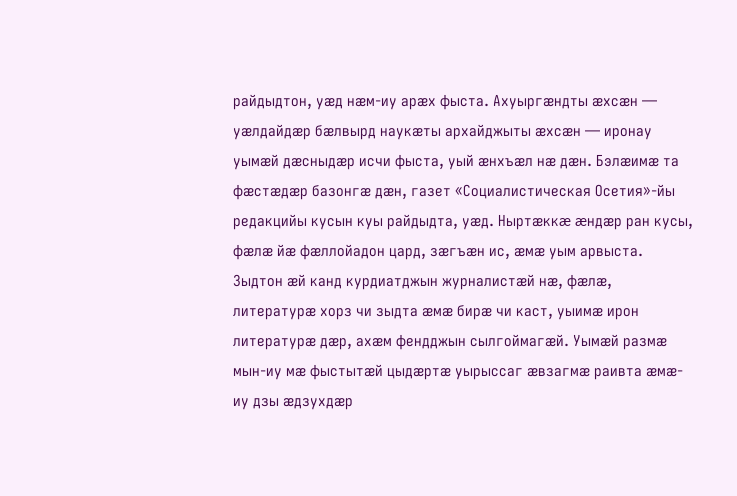райдыдтон, уæд нæм-иу арæх фыста. Ахуыргæндты æхсæн — уæлдайдæр бæлвырд наукæты архайджыты æхсæн — иронау уымæй дæсныдæр исчи фыста, уый æнхъæл нæ дæн. Бэлæимæ та фæстæдæр базонгæ дæн, газет «Социалистическая Осетия»-йы редакцийы кусын куы райдыдта, уæд. Ныртæккæ æндæр ран кусы, фæлæ йæ фæллойадон цард, зæгъæн ис, æмæ уым арвыста. Зыдтон æй канд курдиатджын журналистæй нæ, фæлæ, литературæ хорз чи зыдта æмæ бирæ чи каст, уыимæ ирон литературæ дæр, ахæм фендджын сылгоймагæй. Уымæй размæ мын-иу мæ фыстытæй цыдæртæ уырыссаг æвзагмæ раивта æмæ-иу дзы æдзухдæр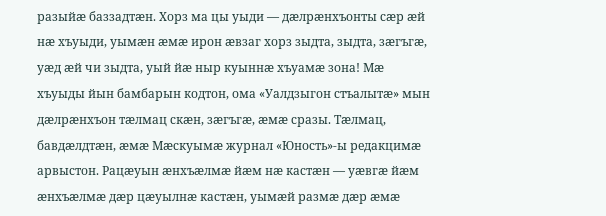разыйæ баззадтæн. Хорз ма цы уыди — дæлрæнхъонты сæр æй нæ хъуыди, уымæн æмæ ирон æвзаг хорз зыдта, зыдта, зæгъгæ, уæд æй чи зыдта, уый йæ ныр куыннæ хъуамæ зона! Мæ хъуыды йын бамбарын кодтон, ома «Уалдзыгон стъалытæ» мын дæлрæнхъон тæлмац скæн, зæгъгæ, æмæ сразы. Тæлмац, бавдæлдтæн, æмæ Мæскуымæ журнал «Юность»-ы редакцимæ арвыстон. Рацæуын æнхъæлмæ йæм нæ кастæн — уæвгæ йæм æнхъæлмæ дæр цæуылнæ кастæн, уымæй размæ дæр æмæ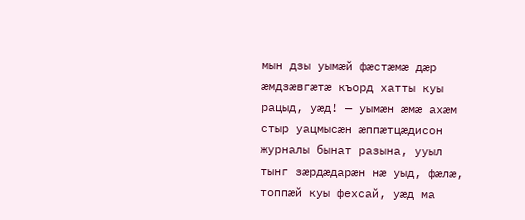мын дзы уымæй фæстæмæ дæр æмдзæвгæтæ къорд хатты куы рацыд, уæд! — уымæн æмæ ахæм стыр уацмысæн æппæтцæдисон журналы бынат разына, ууыл тынг зæрдæдарæн нæ уыд, фæлæ, топпæй куы фехсай, уæд ма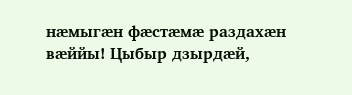нæмыгæн фæстæмæ раздахæн вæййы! Цыбыр дзырдæй,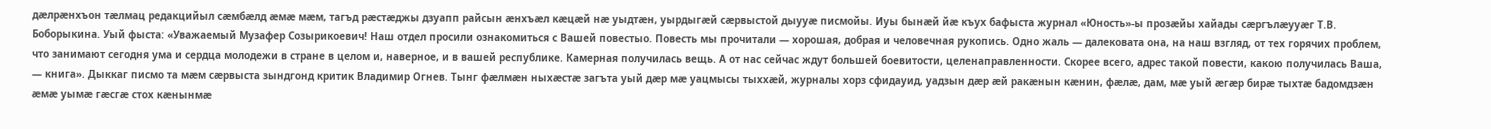дæлрæнхъон тæлмац редакцийыл сæмбæлд æмæ мæм, тагъд рæстæджы дзуапп райсын æнхъæл кæцæй нæ уыдтæн, уырдыгæй сæрвыстой дыууæ писмойы. Иуы бынæй йæ къух бафыста журнал «Юность»-ы прозæйы хайады сæргълæууæг Т.В. Боборыкина. Уый фыста: «Уважаемый Музафер Созырикоевич! Наш отдел просили ознакомиться с Вашей повестыо. Повесть мы прочитали — хорошая, добрая и человечная рукопись. Одно жаль — далековата она, на наш взгляд, от тех горячих проблем, что занимают сегодня ума и сердца молодежи в стране в целом и, наверное, и в вашей республике. Камерная получилась вещь. А от нас сейчас ждут большей боевитости, целенаправленности. Скорее всего, адрес такой повести, какою получилась Ваша, — книга». Дыккаг писмо та мæм сæрвыста зындгонд критик Владимир Огнев. Тынг фæлмæн ныхæстæ загъта уый дæр мæ уацмысы тыххæй, журналы хорз сфидауид, уадзын дæр æй ракæнын кæнин, фæлæ, дам, мæ уый æгæр бирæ тыхтæ бадомдзæн æмæ уымæ гæсгæ стох кæнынмæ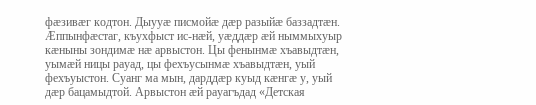фæзивæг кодтон. Дыууæ писмойæ дæр разыйæ баззадтæн. Æппынфæстаг, къухфыст ис-нæй, уæддæр æй ныммыхуыр кæныны зондимæ нæ арвыстон. Цы фенынмæ хъавыдтæн, уымæй ницы рауад, цы фехъусынмæ хъавыдтæн, уый фехъуыстон. Суанг ма мын, дарддæр куыд кæнгæ у, уый дæр бацамыдтой. Арвыстон æй рауагъдад «Детская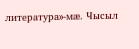литература»-мæ. Чысыл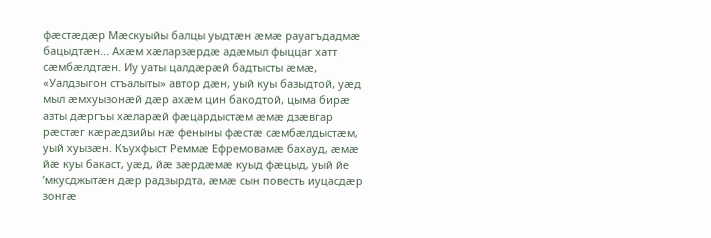фæстæдæр Мæскуыйы балцы уыдтæн æмæ рауагъдадмæ бацыдтæн... Ахæм хæларзæрдæ адæмыл фыццаг хатт сæмбæлдтæн. Иу уаты цалдæрæй бадтысты æмæ, «Уалдзыгон стъалыты» автор дæн, уый куы базыдтой, уæд мыл æмхуызонæй дæр ахæм цин бакодтой, цыма бирæ азты дæргъы хæларæй фæцардыстæм æмæ дзæвгар рæстæг кæрæдзийы нæ феныны фæстæ сæмбæлдыстæм, уый хуызæн. Къухфыст Реммæ Ефремовамæ бахауд, æмæ йæ куы бакаст, уæд, йæ зæрдæмæ куыд фæцыд, уый йе ’мкусджытæн дæр радзырдта, æмæ сын повесть иуцасдæр зонгæ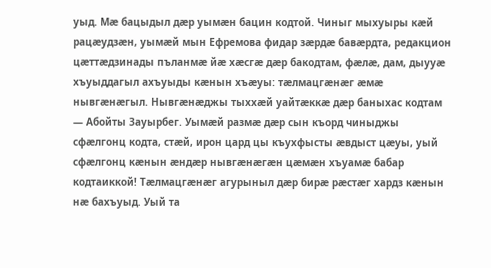уыд. Мæ бацыдыл дæр уымæн бацин кодтой. Чиныг мыхуыры кæй рацæудзæн, уымæй мын Ефремова фидар зæрдæ бавæрдта, редакцион цæттæдзинады пъланмæ йæ хæсгæ дæр бакодтам, фæлæ, дам, дыууæ хъуыддагыл ахъуыды кæнын хъæуы: тæлмацгæнæг æмæ нывгæнæгыл. Нывгæнæджы тыххæй уайтæккæ дæр баныхас кодтам — Абойты Зауырбег. Уымæй размæ дæр сын къорд чиныджы сфæлгонц кодта, стæй, ирон цард цы къухфысты æвдыст цæуы, уый сфæлгонц кæнын æндæр нывгæнæгæн цæмæн хъуамæ бабар кодтаиккой! Тæлмацгæнæг агурыныл дæр бирæ рæстæг хардз кæнын нæ бахъуыд. Уый та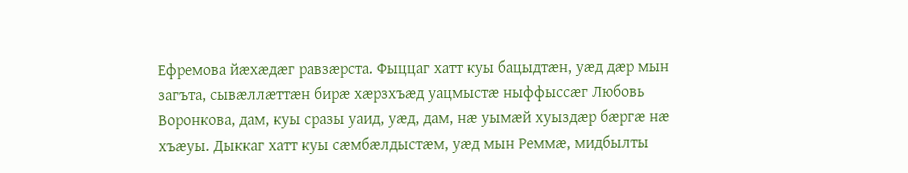Ефремова йæхæдæг равзæрста. Фыццаг хатт куы бацыдтæн, уæд дæр мын загъта, сывæллæттæн бирæ хæрзхъæд уацмыстæ ныффыссæг Любовь Воронкова, дам, куы сразы уаид, уæд, дам, нæ уымæй хуыздæр бæргæ нæ хъæуы. Дыккаг хатт куы сæмбæлдыстæм, уæд мын Реммæ, мидбылты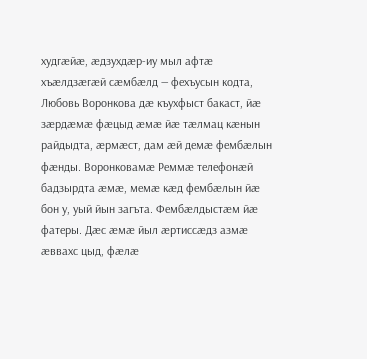худгæйæ, æдзухдæр-иу мыл афтæ хъæлдзæгæй сæмбæлд — фехъусын кодта, Любовь Воронкова дæ къухфыст бакаст, йæ зæрдæмæ фæцыд æмæ йæ тæлмац кæнын райдыдта, æрмæст, дам æй демæ фембæлын фæнды. Воронковамæ Реммæ телефонæй бадзырдта æмæ, мемæ кæд фембæлын йæ бон у, уый йын загъта. Фембæлдыстæм йæ фатеры. Дæс æмæ йыл æртиссæдз азмæ æввахс цыд, фæлæ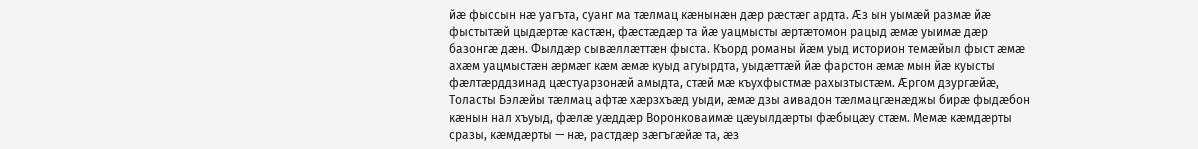йæ фыссын нæ уагъта, суанг ма тæлмац кæнынæн дæр рæстæг ардта. Æз ын уымæй размæ йæ фыстытæй цыдæртæ кастæн, фæстæдæр та йæ уацмысты æртæтомон рацыд æмæ уыимæ дæр базонгæ дæн. Фылдæр сывæллæттæн фыста. Къорд романы йæм уыд историон темæйыл фыст æмæ ахæм уацмыстæн æрмæг кæм æмæ куыд агуырдта, уыдæттæй йæ фарстон æмæ мын йæ куысты фæлтæрддзинад цæстуарзонæй амыдта, стæй мæ къухфыстмæ рахызтыстæм. Æргом дзургæйæ, Толасты Бэлæйы тæлмац афтæ хæрзхъæд уыди, æмæ дзы аивадон тæлмацгæнæджы бирæ фыдæбон кæнын нал хъуыд, фæлæ уæддæр Воронковаимæ цæуылдæрты фæбыцæу стæм. Мемæ кæмдæрты сразы, кæмдæрты — нæ, растдæр зæгъгæйæ та, æз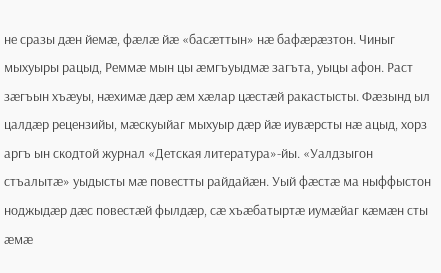не сразы дæн йемæ, фæлæ йæ «басæттын» нæ бафæрæзтон. Чиныг мыхуыры рацыд, Реммæ мын цы æмгъуыдмæ загъта, уыцы афон. Раст зæгъын хъæуы, нæхимæ дæр æм хæлар цæстæй ракастысты. Фæзынд ыл цалдæр рецензийы, мæскуыйаг мыхуыр дæр йæ иувæрсты нæ ацыд, хорз аргъ ын скодтой журнал «Детская литература»-йы. «Уалдзыгон стъалытæ» уыдысты мæ повестты райдайæн. Уый фæстæ ма ныффыстон ноджыдæр дæс повестæй фылдæр, сæ хъæбатыртæ иумæйаг кæмæн сты æмæ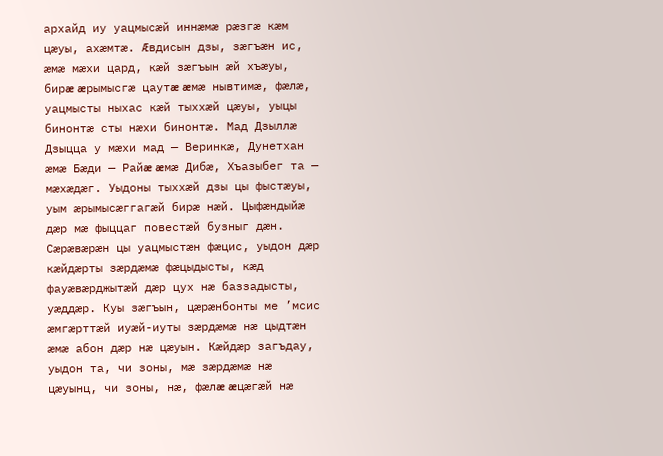архайд иу уацмысæй иннæмæ рæзгæ кæм цæуы, ахæмтæ. Æвдисын дзы, зæгъæн ис, æмæ мæхи цард, кæй зæгъын æй хъæуы, бирæ æрымысгæ цаутæ æмæ нывтимæ, фæлæ, уацмысты ныхас кæй тыххæй цæуы, уыцы бинонтæ сты нæхи бинонтæ. Мад Дзыллæ Дзыцца у мæхи мад — Веринкæ, Дунетхан æмæ Бæди — Райæ æмæ Дибæ, Хъазыбег та — мæхæдæг. Уыдоны тыххæй дзы цы фыстæуы, уым æрымысæггагæй бирæ нæй. Цыфæндыйæ дæр мæ фыццаг повестæй бузныг дæн. Сæрæвæрæн цы уацмыстæн фæцис, уыдон дæр кæйдæрты зæрдæмæ фæцыдысты, кæд фауæвæрджытæй дæр цух нæ баззадысты, уæддæр. Куы зæгъын, цæрæнбонты ме ’мсис æмгæрттæй иуæй-иуты зæрдæмæ нæ цыдтæн æмæ абон дæр нæ цæуын. Кæйдæр загъдау, уыдон та, чи зоны, мæ зæрдæмæ нæ цæуынц, чи зоны, нæ, фæлæ æцæгæй нæ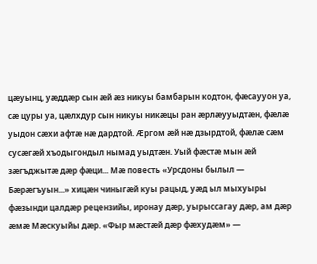цæуынц, уæддæр сын æй æз никуы бамбарын кодтон, фæсаууон уа, сæ цуры уа, цæлхдур сын никуы никæцы ран æрлæууыдтæн, фæлæ уыдон сæхи афтæ нæ дардтой. Æргом æй нæ дзырдтой, фæлæ сæм сусæгæй хъодыгондыл нымад уыдтæн. Уый фæстæ мын æй зæгъджытæ дæр фæци... Мæ повесть «Урсдоны былыл — Бæрæгъуын...» хицæн чиныгæй куы рацыд, уæд ыл мыхуыры фæзынди цалдæр рецензийы, иронау дæр, уырыссагау дæр, ам дæр æмæ Мæскуыйы дæр. «Фыр мæстæй дæр фæхудæм» —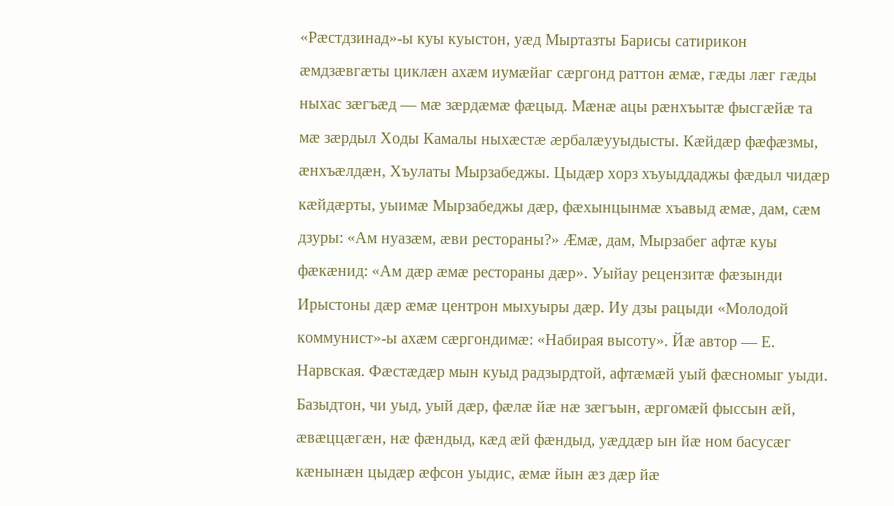«Рæстдзинад»-ы куы куыстон, уæд Мыртазты Барисы сатирикон æмдзæвгæты циклæн ахæм иумæйаг сæргонд раттон æмæ, гæды лæг гæды ныхас зæгъæд — мæ зæрдæмæ фæцыд. Мæнæ ацы рæнхъытæ фысгæйæ та мæ зæрдыл Ходы Камалы ныхæстæ æрбалæууыдысты. Кæйдæр фæфæзмы, æнхъæлдæн, Хъулаты Мырзабеджы. Цыдæр хорз хъуыддаджы фæдыл чидæр кæйдæрты, уыимæ Мырзабеджы дæр, фæхынцынмæ хъавыд æмæ, дам, сæм дзуры: «Ам нуазæм, æви рестораны?» Æмæ, дам, Мырзабег афтæ куы фæкæнид: «Ам дæр æмæ рестораны дæр». Уыйау рецензитæ фæзынди Ирыстоны дæр æмæ центрон мыхуыры дæр. Иу дзы рацыди «Молодой коммунист»-ы ахæм сæргондимæ: «Набирая высоту». Йæ автор — Е. Нарвская. Фæстæдæр мын куыд радзырдтой, афтæмæй уый фæсномыг уыди. Базыдтон, чи уыд, уый дæр, фæлæ йæ нæ зæгъын, æргомæй фыссын æй, æвæццæгæн, нæ фæндыд, кæд æй фæндыд, уæддæр ын йæ ном басусæг кæнынæн цыдæр æфсон уыдис, æмæ йын æз дæр йæ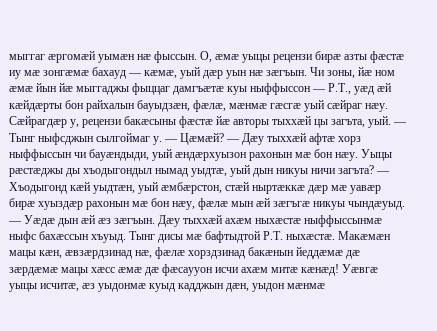мыггаг æргомæй уымæн нæ фыссын. О, æмæ уыцы рецензи бирæ азты фæстæ иу мæ зонгæмæ бахауд — кæмæ, уый дæр уын нæ зæгъын. Чи зоны, йæ ном æмæ йын йæ мыггаджы фыццаг дамгъæтæ куы ныффыссон — Р.Т., уæд æй кæйдæрты бон райхалын бауыдзæн, фæлæ, мæнмæ гæсгæ уый сæйраг нæу. Сæйрагдæр у, рецензи бакæсыны фæстæ йæ авторы тыххæй цы загъта, уый. — Тынг ныфсджын сылгоймаг у. — Цæмæй? — Дæу тыххæй афтæ хорз ныффыссын чи бауæндыди, уый æндæрхуызон рахонын мæ бон нæу. Уыцы рæстæджы ды хъодыгондыл нымад уыдтæ, уый дын никуы ничи загъта? — Хъодыгонд кæй уыдтæн, уый æмбæрстон, стæй ныртæккæ дæр мæ уавæр бирæ хуыздæр рахонын мæ бон нæу, фæлæ мын æй зæгъгæ никуы чындæуыд. — Уæдæ дын æй æз зæгъын. Дæу тыххæй ахæм ныхæстæ ныффыссынмæ ныфс бахæссын хъуыд. Тынг дисы мæ бафтыдтой Р.Т. ныхæстæ. Макæмæн мацы кæн, æвзæрдзинад нæ, фæлæ хорздзинад бакæнын йеддæмæ дæ зæрдæмæ мацы хæсс æмæ дæ фæсаууон исчи ахæм митæ кæнæд! Уæвгæ уыцы исчитæ, æз уыдонмæ куыд кадджын дæн, уыдон мæнмæ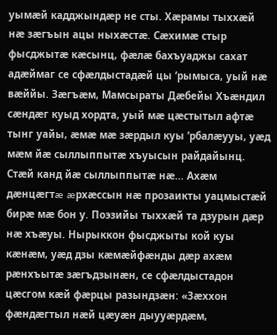уымæй кадджындæр не сты. Хæрамы тыххæй нæ зæгъын ацы ныхæстæ. Сæхимæ стыр фысджытæ кæсынц, фæлæ бахъуаджы сахат адæймаг се сфæлдыстадæй цы ’рымыса, уый нæ вæййы. Зæгъæм, Мамсыраты Дæбейы Хъæндил сæндæг куыд хордта, уый мæ цæстытыл афтæ тынг уайы, æмæ мæ зæрдыл куы ’рбалæууы, уæд мæм йæ сыллыппытæ хъуысын райдайынц. Стæй канд йæ сыллыппытæ нæ... Ахæм дæнцæгтæ æрхæссын нæ прозаикты уацмыстæй бирæ мæ бон у. Поэзийы тыххæй та дзурын дæр нæ хъæуы. Нырыккон фысджыты кой куы кæнæм, уæд дзы кæмæйфæнды дæр ахæм рæнхъытæ зæгъдзынæн, се сфæлдыстадон цæсгом кæй фæрцы разындзæн: «Зæххон фæндæгтыл нæй цæуæн дыууæрдæм,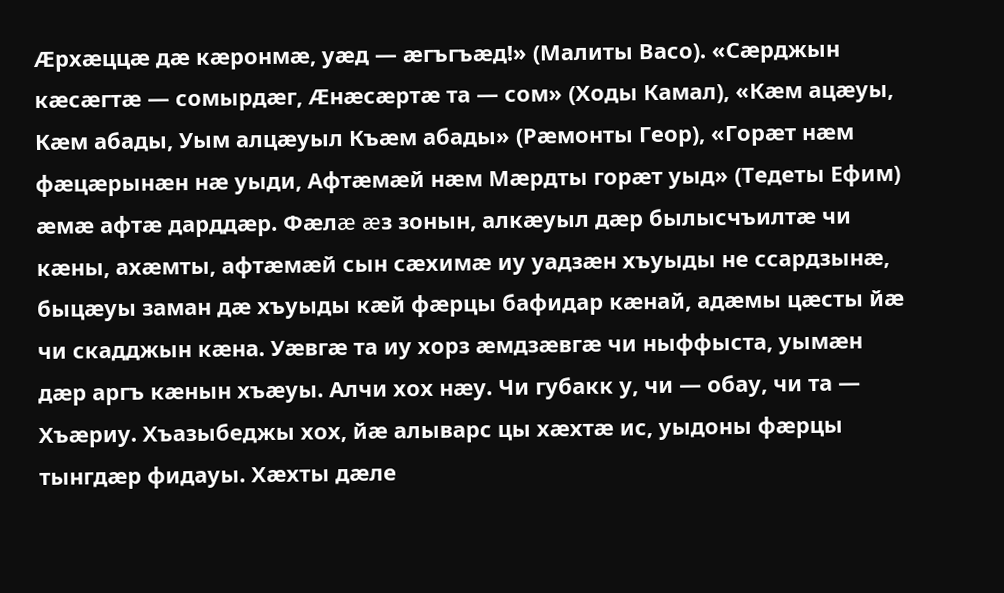Æрхæццæ дæ кæронмæ, уæд — æгъгъæд!» (Малиты Васо). «Сæрджын кæсæгтæ — сомырдæг, Æнæсæртæ та — сом» (Ходы Камал), «Кæм ацæуы, Кæм абады, Уым алцæуыл Къæм абады» (Рæмонты Геор), «Горæт нæм фæцæрынæн нæ уыди, Афтæмæй нæм Мæрдты горæт уыд» (Тедеты Ефим) æмæ афтæ дарддæр. Фæлæ æз зонын, алкæуыл дæр былысчъилтæ чи кæны, ахæмты, афтæмæй сын сæхимæ иу уадзæн хъуыды не ссардзынæ, быцæуы заман дæ хъуыды кæй фæрцы бафидар кæнай, адæмы цæсты йæ чи скадджын кæна. Уæвгæ та иу хорз æмдзæвгæ чи ныффыста, уымæн дæр аргъ кæнын хъæуы. Алчи хох нæу. Чи губакк у, чи — обау, чи та — Хъæриу. Хъазыбеджы хох, йæ алыварс цы хæхтæ ис, уыдоны фæрцы тынгдæр фидауы. Хæхты дæле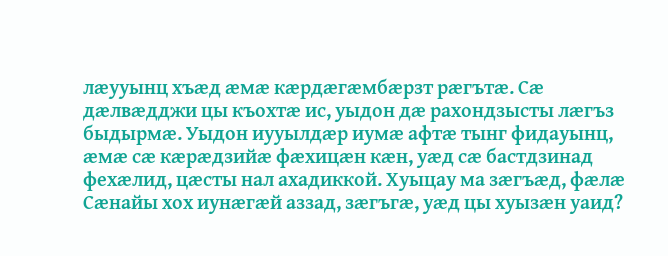лæууынц хъæд æмæ кæрдæгæмбæрзт рæгътæ. Сæ дæлвæдджи цы къохтæ ис, уыдон дæ рахондзысты лæгъз быдырмæ. Уыдон иууылдæр иумæ афтæ тынг фидауынц, æмæ сæ кæрæдзийæ фæхицæн кæн, уæд сæ бастдзинад фехæлид, цæсты нал ахадиккой. Хуыцау ма зæгъæд, фæлæ Сæнайы хох иунæгæй аззад, зæгъгæ, уæд цы хуызæн уаид?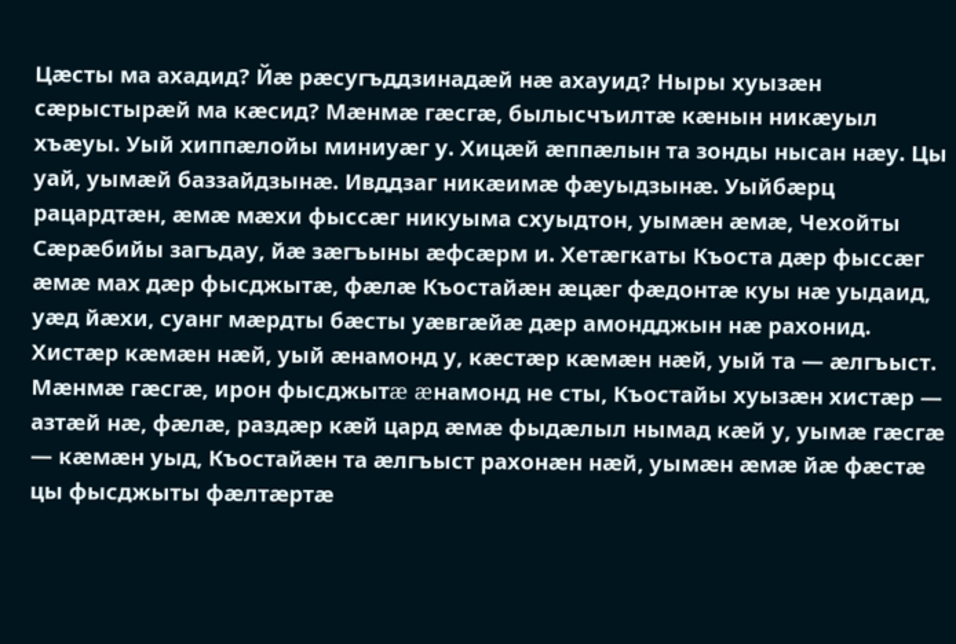Цæсты ма ахадид? Йæ рæсугъддзинадæй нæ ахауид? Ныры хуызæн сæрыстырæй ма кæсид? Мæнмæ гæсгæ, былысчъилтæ кæнын никæуыл хъæуы. Уый хиппæлойы миниуæг у. Хицæй æппæлын та зонды нысан нæу. Цы уай, уымæй баззайдзынæ. Ивддзаг никæимæ фæуыдзынæ. Уыйбæрц рацардтæн, æмæ мæхи фыссæг никуыма схуыдтон, уымæн æмæ, Чехойты Сæрæбийы загъдау, йæ зæгъыны æфсæрм и. Хетæгкаты Къоста дæр фыссæг æмæ мах дæр фысджытæ, фæлæ Къостайæн æцæг фæдонтæ куы нæ уыдаид, уæд йæхи, суанг мæрдты бæсты уæвгæйæ дæр амондджын нæ рахонид. Хистæр кæмæн нæй, уый æнамонд у, кæстæр кæмæн нæй, уый та — æлгъыст. Мæнмæ гæсгæ, ирон фысджытæ æнамонд не сты, Къостайы хуызæн хистæр — азтæй нæ, фæлæ, раздæр кæй цард æмæ фыдæлыл нымад кæй у, уымæ гæсгæ — кæмæн уыд, Къостайæн та æлгъыст рахонæн нæй, уымæн æмæ йæ фæстæ цы фысджыты фæлтæртæ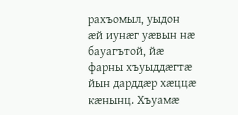рахъомыл, уыдон æй иунæг уæвын нæ бауагътой, йæ фарны хъуыддæгтæ йын дарддæр хæццæ кæнынц. Хъуамæ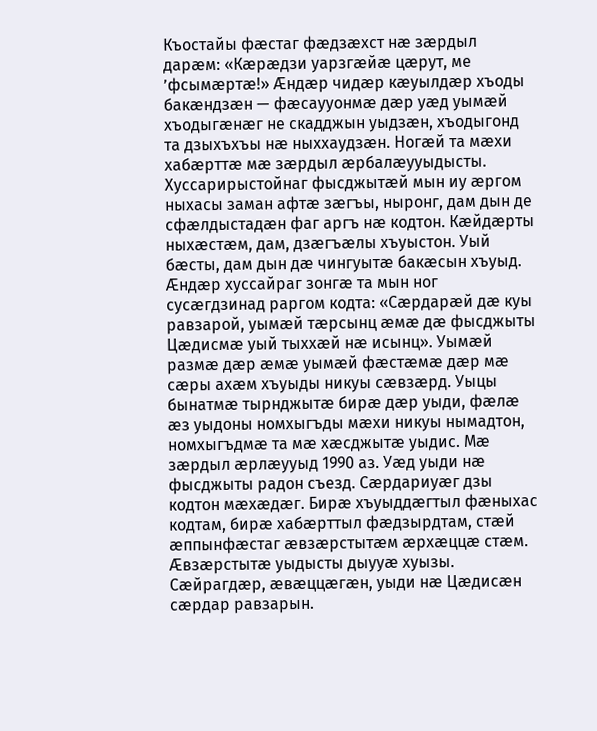Къостайы фæстаг фæдзæхст нæ зæрдыл дарæм: «Кæрæдзи уарзгæйæ цæрут, ме ’фсымæртæ!» Æндæр чидæр кæуылдæр хъоды бакæндзæн — фæсаууонмæ дæр уæд уымæй хъодыгæнæг не скадджын уыдзæн, хъодыгонд та дзыхъхъы нæ ныххаудзæн. Ногæй та мæхи хабæрттæ мæ зæрдыл æрбалæууыдысты. Хуссарирыстойнаг фысджытæй мын иу æргом ныхасы заман афтæ зæгъы, ныронг, дам дын де сфæлдыстадæн фаг аргъ нæ кодтон. Кæйдæрты ныхæстæм, дам, дзæгъæлы хъуыстон. Уый бæсты, дам дын дæ чингуытæ бакæсын хъуыд. Æндæр хуссайраг зонгæ та мын ног сусæгдзинад раргом кодта: «Сæрдарæй дæ куы равзарой, уымæй тæрсынц æмæ дæ фысджыты Цæдисмæ уый тыххæй нæ исынц». Уымæй размæ дæр æмæ уымæй фæстæмæ дæр мæ сæры ахæм хъуыды никуы сæвзæрд. Уыцы бынатмæ тырнджытæ бирæ дæр уыди, фæлæ æз уыдоны номхыгъды мæхи никуы нымадтон, номхыгъдмæ та мæ хæсджытæ уыдис. Мæ зæрдыл æрлæууыд 1990 аз. Уæд уыди нæ фысджыты радон съезд. Сæрдариуæг дзы кодтон мæхæдæг. Бирæ хъуыддæгтыл фæныхас кодтам, бирæ хабæрттыл фæдзырдтам, стæй æппынфæстаг æвзæрстытæм æрхæццæ стæм. Æвзæрстытæ уыдысты дыууæ хуызы. Сæйрагдæр, æвæццæгæн, уыди нæ Цæдисæн сæрдар равзарын.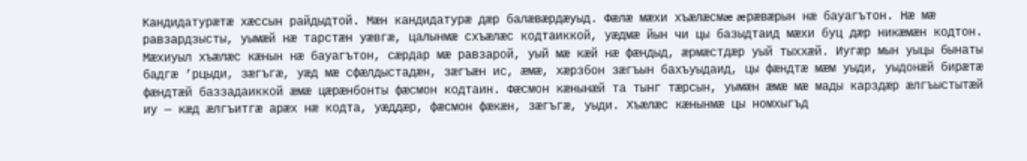Кандидатурæтæ хæссын райдыдтой. Мæн кандидатурæ дæр балæвæрдæуыд. Фæлæ мæхи хъæлæсмæ æрæвæрын нæ бауагътон. Нæ мæ равзардзысты, уымæй нæ тарстæн уæвгæ, цалынмæ схъæлæс кодтаиккой, уæдмæ йын чи цы базыдтаид мæхи буц дæр никæмæн кодтон. Мæхиуыл хъæлæс кæнын нæ бауагътон, сæрдар мæ равзарой, уый мæ кæй нæ фæндыд, æрмæстдæр уый тыххæй. Иугæр мын уыцы бынаты бадгæ ’рцыди, зæгъгæ, уæд мæ сфæлдыстадæн, зæгъæн ис, æмæ, хæрзбон зæгъын бахъуыдаид, цы фæндтæ мæм уыди, уыдонæй бирæтæ фæндтæй баззадаиккой æмæ цæрæнбонты фæсмон кодтаин. Фæсмон кæнынæй та тынг тæрсын, уымæн æмæ мæ мады карздæр æлгъыстытæй иу — кæд æлгъитгæ арæх нæ кодта, уæддæр, фæсмон фæкæн, зæгъгæ, уыди. Хъæлæс кæнынмæ цы номхыгъд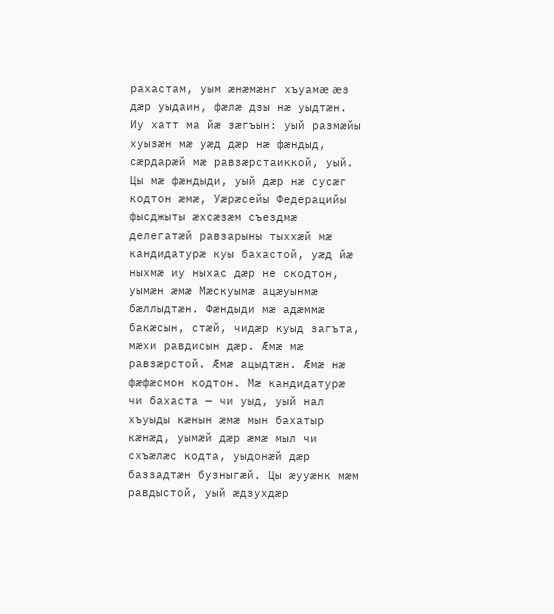рахастам, уым æнæмæнг хъуамæ æз дæр уыдаин, фæлæ дзы нæ уыдтæн. Иу хатт ма йæ зæгъын: уый размæйы хуызæн мæ уæд дæр нæ фæндыд, сæрдарæй мæ равзæрстаиккой, уый. Цы мæ фæндыди, уый дæр нæ сусæг кодтон æмæ, Уæрæсейы Федерацийы фысджыты æхсæзæм съездмæ делегатæй равзарыны тыххæй мæ кандидатурæ куы бахастой, уæд йæ ныхмæ иу ныхас дæр не скодтон, уымæн æмæ Мæскуымæ ацæуынмæ бæллыдтæн. Фæндыди мæ адæммæ бакæсын, стæй, чидæр куыд загъта, мæхи равдисын дæр. Æмæ мæ равзæрстой. Æмæ ацыдтæн. Æмæ нæ фæфæсмон кодтон. Мæ кандидатурæ чи бахаста — чи уыд, уый нал хъуыды кæнын æмæ мын бахатыр кæнæд, уымæй дæр æмæ мыл чи схъæлæс кодта, уыдонæй дæр баззадтæн бузныгæй. Цы æууæнк мæм равдыстой, уый æдзухдæр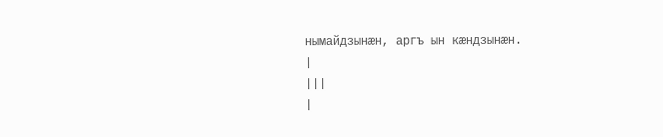нымайдзынæн, аргъ ын кæндзынæн.
|
|||
|